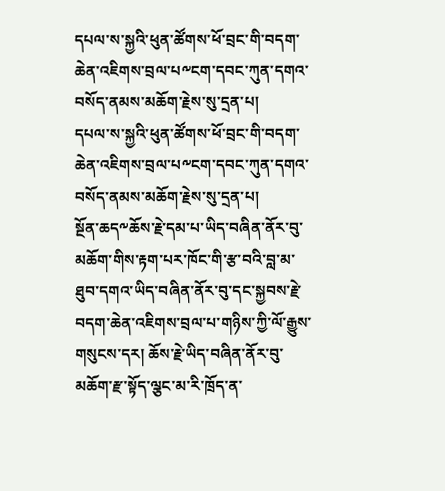དཔལ་ས་སྐྱའི་ཕུན་ཚོགས་ཕོ་བྲང་གི་བདག་ཆེན་འཇིགས་བྲལ་པ༸ངག་དབང་ཀུན་དགའ་བསོད་ནམས་མཆོག་རྗེས་སུ་དྲན་པ།
དཔལ་ས་སྐྱའི་ཕུན་ཚོགས་ཕོ་བྲང་གི་བདག་ཆེན་འཇིགས་བྲལ་པ༸ངག་དབང་ཀུན་དགའ་བསོད་ནམས་མཆོག་རྗེས་སུ་དྲན་པ།
སྔོན་ཆད༸ཆོས་རྗེ་དམ་པ་ཡིད་བཞིན་ནོར་བུ་མཆོག་གིས་རྟག་པར་ཁོང་གི་རྩ་བའི་བླ་མ་ཐུབ་དགའ་ཡིད་བཞིན་ནོར་བུ་དང་སྐྱབས་རྗེ་བདག་ཆེན་འཇིགས་བྲལ་པ་གཉིས་ཀྱི་ལོ་རྒྱུས་གསུངས་དར། ཆོས་རྗེ་ཡིད་བཞིན་ནོར་བུ་མཆོག་རྫ་སྟོད་ལྕང་མ་རི་ཁྲོད་ན་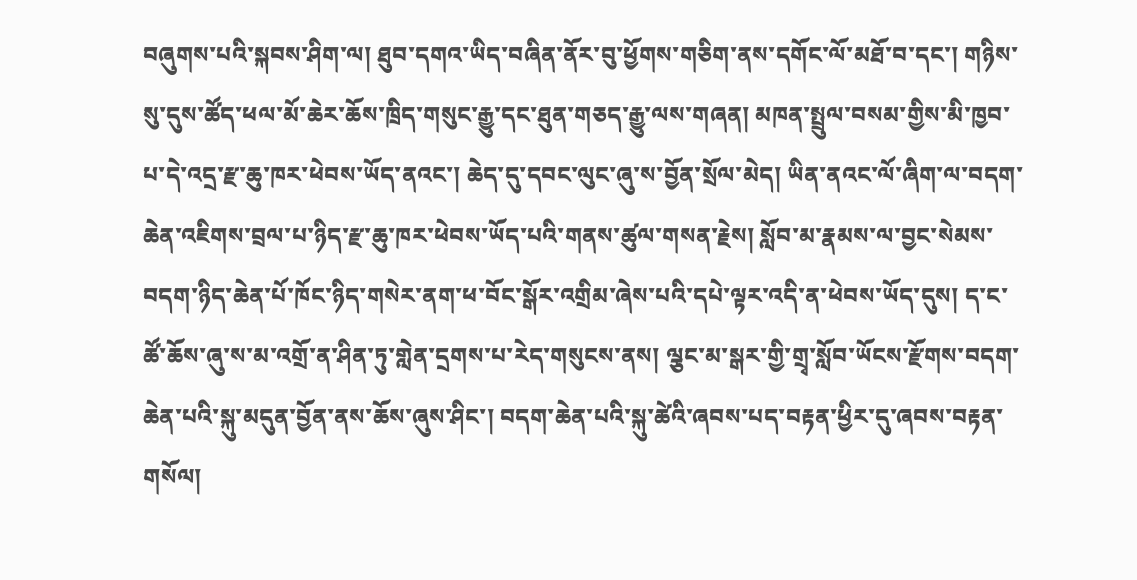བཞུགས་པའི་སྐབས་ཤིག་ལ། ཐུབ་དགའ་ཡིད་བཞིན་ནོར་བུ་ཕྱོགས་གཅིག་ནས་དགོང་ལོ་མཐོ་བ་དང་། གཉིས་སུ་དུས་ཚོད་ཕལ་མོ་ཆེར་ཆོས་ཁྲིད་གསུང་རྒྱུ་དང་ཐུན་གཅད་རྒྱུ་ལས་གཞན། མཁན་སྤྲུལ་བསམ་གྱིས་མི་ཁྱབ་པ་དེ་འདྲ་རྫ་ཆུ་ཁར་ཕེབས་ཡོད་ནའང་། ཆེད་དུ་དབང་ལུང་ཞུ་ས་བྱོན་སྲོལ་མེད། ཡིན་ནའང་ལོ་ཞིག་ལ་བདག་ཆེན་འཇིགས་བྲལ་པ་ཉིད་རྫ་ཆུ་ཁར་ཕེབས་ཡོད་པའི་གནས་ཚུལ་གསན་རྗེས། སློབ་མ་རྣམས་ལ་བྱང་སེམས་བདག་ཉིད་ཆེན་པོ་ཁོང་ཉིད་གསེར་ནག་ཕ་བོང་སྒོར་འགྲིམ་ཞེས་པའི་དཔེ་ལྟར་འདི་ན་ཕེབས་ཡོད་དུས། ད་ང་ཚོ་ཆོས་ཞུ་ས་མ་འགྲོ་ན་ཤིན་ཏུ་གླེན་དྲགས་པ་རེད་གསུངས་ནས། ལྕང་མ་སྒར་གྱི་གྲྭ་སློབ་ཡོངས་རྫོགས་བདག་ཆེན་པའི་སྐུ་མདུན་བྱོན་ནས་ཆོས་ཞུས་ཤིང་། བདག་ཆེན་པའི་སྐུ་ཚེའི་ཞབས་པད་བརྟན་ཕྱིར་དུ་ཞབས་བརྟན་གསོལ།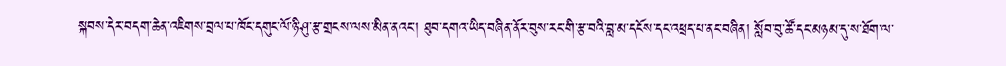སྐབས་དེར་བདག་ཆེན་འཇིགས་བྲལ་པ་ཁོང་དགུང་ལོ་ཉི་ཤུ་རྩ་གྲངས་ལས་མིན་ནའང་། ཐུབ་དགའ་ཡིད་བཞིན་ནོར་བུས་རང་གི་རྩ་བའི་བླ་མ་དངོས་དང་འཕྲད་པ་ནང་བཞིན། སློབ་བུ་ཚོ་དང་མཉམ་དུ་ས་ཐོག་ལ་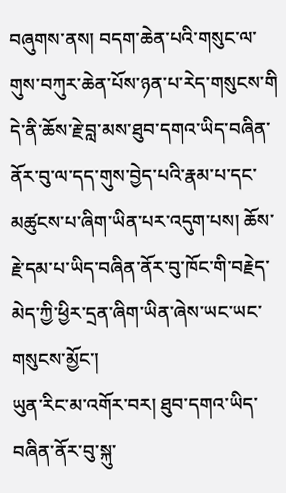བཞུགས་ནས། བདག་ཆེན་པའི་གསུང་ལ་གུས་བཀུར་ཆེན་པོས་ཉན་པ་རེད་གསུངས་གི  དེ་ནི་ཆོས་རྗེ་བླ་མས་ཐུབ་དགའ་ཡིད་བཞིན་ནོར་བུ་ལ་དད་གུས་བྱེད་པའི་རྣམ་པ་དང་མཚུངས་པ་ཞིག་ཡིན་པར་འདུག་པས། ཆོས་རྗེ་དམ་པ་ཡིད་བཞིན་ནོར་བུ་ཁོང་གི་བརྗེད་མེད་ཀྱི་ཕྱིར་དྲན་ཞིག་ཡིན་ཞེས་ཡང་ཡང་གསུངས་མྱོང་།
ཡུན་རིང་མ་འགོར་བར། ཐུབ་དགའ་ཡིད་བཞིན་ནོར་བུ་སྐུ་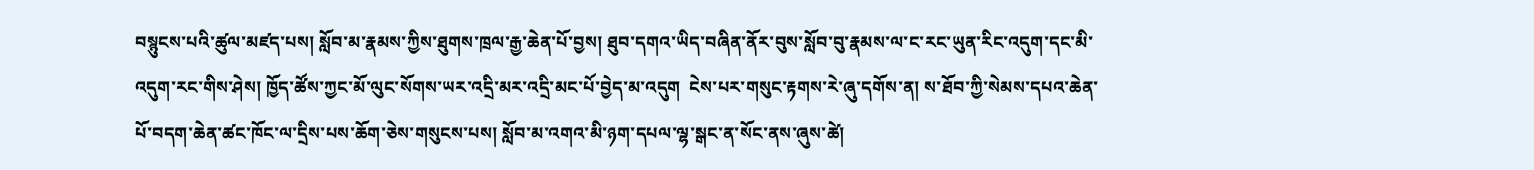བསྙུངས་པའི་ཚུལ་མཛད་པས། སློབ་མ་རྣམས་ཀྱིས་ཐུགས་ཁྲལ་རྒྱ་ཆེན་པོ་བྱས། ཐུབ་དགའ་ཡིད་བཞིན་ནོར་བུས་སློབ་བུ་རྣམས་ལ་ང་རང་ཡུན་རིང་འདུག་དང་མི་འདུག་རང་གིས་ཤེས། ཁྱོད་ཚོས་ཀྱང་མོ་ལུང་སོགས་ཡར་འདྲི་མར་འདྲི་མང་པོ་བྱེད་མ་འདུག  ངེས་པར་གསུང་རྟགས་རེ་ཞུ་དགོས་ན། ས་ཐོབ་ཀྱི་སེམས་དཔའ་ཆེན་པོ་བདག་ཆེན་ཚང་ཁོང་ལ་དྲིས་པས་ཆོག་ཅེས་གསུངས་པས། སློབ་མ་འགའ་མི་ཉག་དཔལ་ལྷ་སྒང་ན་སོང་ནས་ཞུས་ཚེ།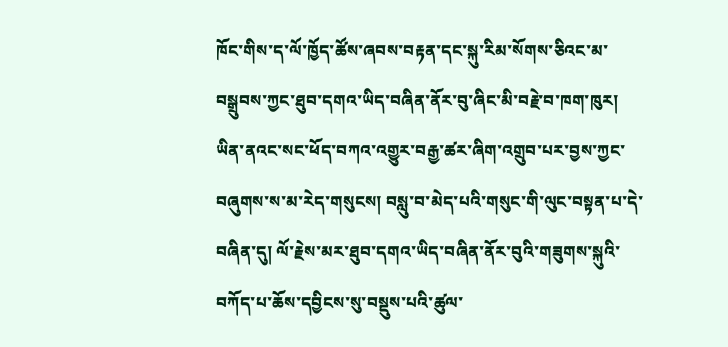ཁོང་གིས་ད་ལོ་ཁྱོད་ཚོས་ཞབས་བརྟན་དང་སྐུ་རིམ་སོགས་ཅིའང་མ་བསྒྲུབས་ཀྱང་ཐུབ་དགའ་ཡིད་བཞིན་ནོར་བུ་ཞིང་མི་བརྗེ་བ་ཁག་ཁུར། ཡིན་ནའང་སང་ཕོད་བཀའ་འགྱུར་བརྒྱ་ཚར་ཞིག་འགྲུབ་པར་བྱས་ཀྱང་བཞུགས་ས་མ་རེད་གསུངས། བསླུ་བ་མེད་པའི་གསུང་གི་ལུང་བསྟན་པ་དེ་བཞིན་དུ། ལོ་རྗེས་མར་ཐུབ་དགའ་ཡིད་བཞིན་ནོར་བུའི་གཟུགས་སྐུའི་བཀོད་པ་ཆོས་དབྱིངས་སུ་བསྡུས་པའི་ཚུལ་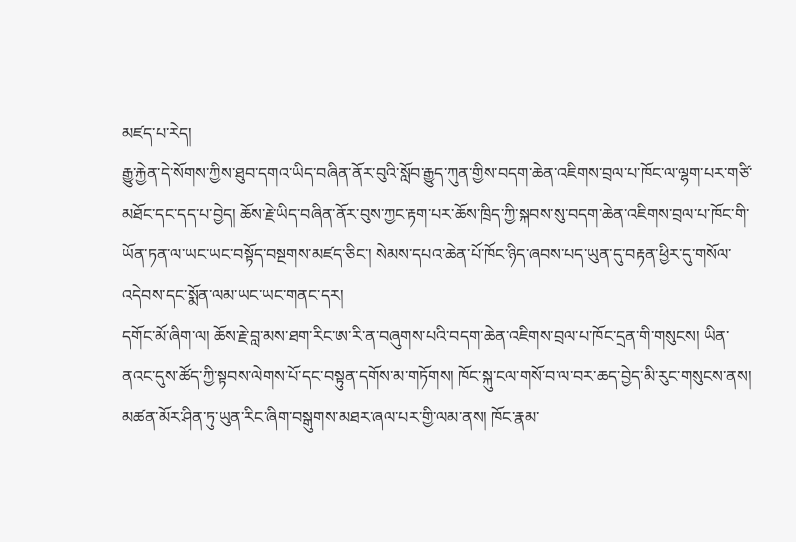མཛད་པ་རེད།
རྒྱུ་རྐྱེན་དེ་སོགས་ཀྱིས་ཐུབ་དགའ་ཡིད་བཞིན་ནོར་བུའི་སློབ་རྒྱུད་ཀུན་གྱིས་བདག་ཆེན་འཇིགས་བྲལ་པ་ཁོང་ལ་ལྷག་པར་གཙི་མཐོང་དང་དད་པ་བྱེད། ཆོས་རྗེ་ཡིད་བཞིན་ནོར་བུས་ཀྱང་རྟག་པར་ཆོས་ཁྲིད་ཀྱི་སྐབས་སུ་བདག་ཆེན་འཇིགས་བྲལ་པ་ཁོང་གི་ཡོན་ཏན་ལ་ཡང་ཡང་བསྟོད་བསྔགས་མཛད་ཅིང་། སེམས་དཔའ་ཆེན་པོ་ཁོང་ཉིད་ཞབས་པད་ཡུན་དུ་བརྟན་ཕྱིར་དུ་གསོལ་འདེབས་དང་སྨོན་ལམ་ཡང་ཡང་གནང་དར།
དགོང་མོ་ཞིག་ལ། ཆོས་རྗེ་བླ་མས་ཐག་རིང་ཨ་རི་ན་བཞུགས་པའི་བདག་ཆེན་འཇིགས་བྲལ་པ་ཁོང་དྲན་གི་གསུངས། ཡིན་ནའང་དུས་ཚོད་ཀྱི་སྟབས་ལེགས་པོ་དང་བསྟུན་དགོས་མ་གཏོགས། ཁོང་སྐུ་ངལ་གསོ་བ་ལ་བར་ཆད་བྱེད་མི་རུང་གསུངས་ནས། མཚན་མོར་ཤིན་ཏུ་ཡུན་རིང་ཞིག་བསྒུགས་མཐར་ཞལ་པར་གྱི་ལམ་ནས། ཁོང་རྣམ་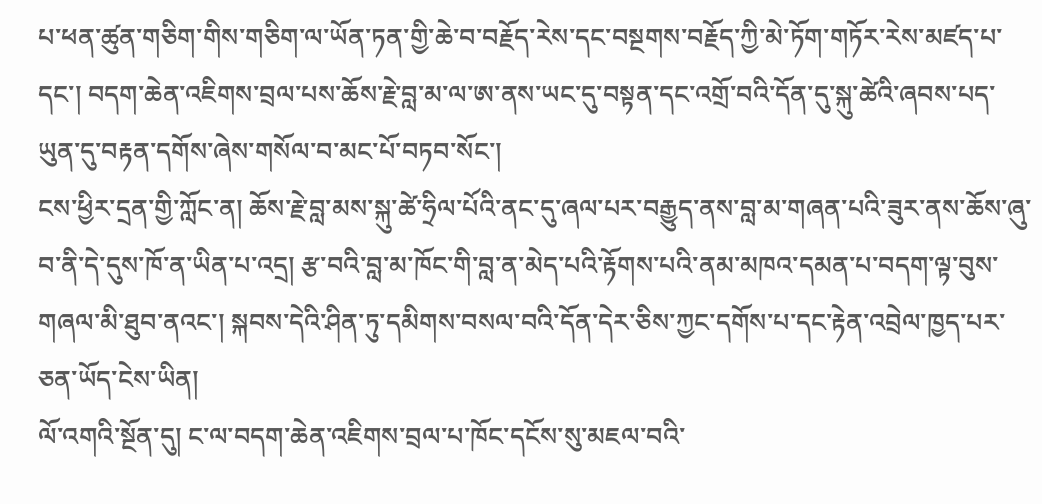པ་ཕན་ཚུན་གཅིག་གིས་གཅིག་ལ་ཡོན་ཏན་གྱི་ཆེ་བ་བརྗོད་རེས་དང་བསྔགས་བརྗོད་ཀྱི་མེ་ཏོག་གཏོར་རེས་མཛད་པ་དང་། བདག་ཆེན་འཇིགས་བྲལ་པས་ཆོས་རྗེ་བླ་མ་ལ་ཨ་ནས་ཡང་དུ་བསྟན་དང་འགྲོ་བའི་དོན་དུ་སྐུ་ཚེའི་ཞབས་པད་ཡུན་དུ་བརྟན་དགོས་ཞེས་གསོལ་བ་མང་པོ་བཏབ་སོང་།
ངས་ཕྱིར་དྲན་གྱི་ཀློང་ན། ཆོས་རྗེ་བླ་མས་སྐུ་ཚེ་ཧྲིལ་པོའི་ནང་དུ་ཞལ་པར་བརྒྱུད་ནས་བླ་མ་གཞན་པའི་ཟུར་ནས་ཆོས་ཞུ་བ་ནི་དེ་དུས་ཁོ་ན་ཡིན་པ་འདྲ། རྩ་བའི་བླ་མ་ཁོང་གི་བླ་ན་མེད་པའི་རྟོགས་པའི་ནམ་མཁའ་དམན་པ་བདག་ལྟ་བུས་གཞལ་མི་ཐུབ་ནའང་། སྐབས་དེའི་ཤིན་ཏུ་དམིགས་བསལ་བའི་དོན་དེར་ཅིས་ཀྱང་དགོས་པ་དང་རྟེན་འབྲེལ་ཁྱད་པར་ཅན་ཡོད་ངེས་ཡིན།
ལོ་འགའི་སྔོན་དུ། ང་ལ་བདག་ཆེན་འཇིགས་བྲལ་པ་ཁོང་དངོས་སུ་མཇལ་བའི་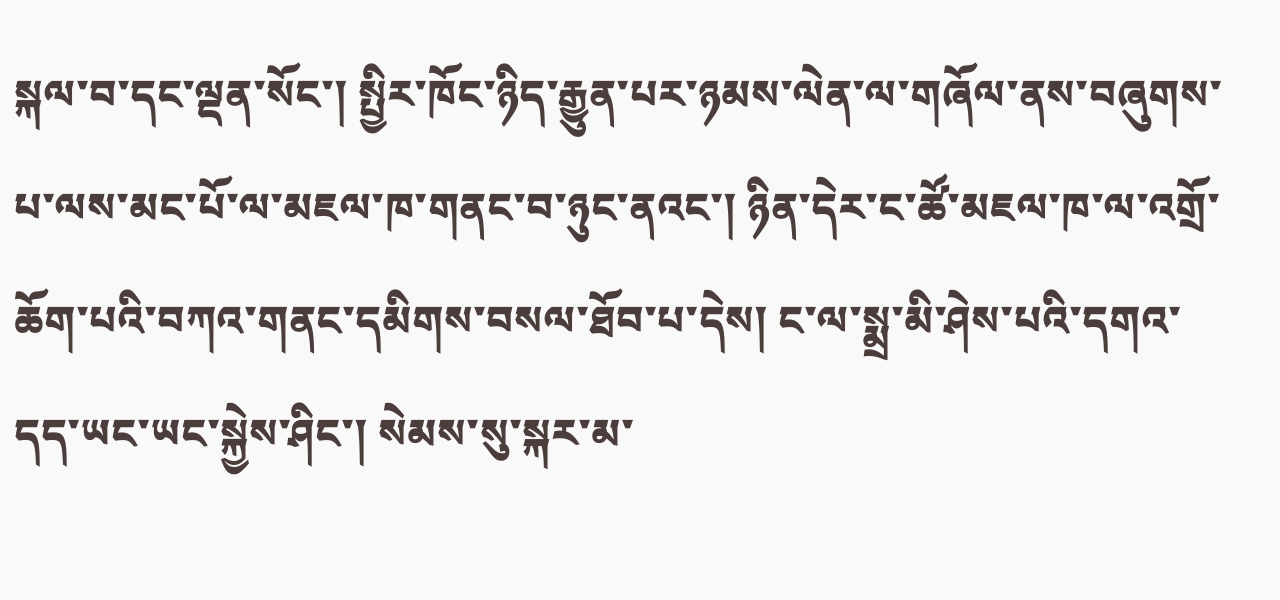སྐལ་བ་དང་ལྡན་སོང་། སྤྱིར་ཁོང་ཉིད་རྒྱུན་པར་ཉམས་ལེན་ལ་གཞོལ་ནས་བཞུགས་པ་ལས་མང་པོ་ལ་མཇལ་ཁ་གནང་བ་ཉུང་ནའང་། ཉིན་དེར་ང་ཚོ་མཇལ་ཁ་ལ་འགྲོ་ཆོག་པའི་བཀའ་གནང་དམིགས་བསལ་ཐོབ་པ་དེས། ང་ལ་སྨྲ་མི་ཤེས་པའི་དགའ་དད་ཡང་ཡང་སྐྱེས་ཤིང་། སེམས་སུ་སྐར་མ་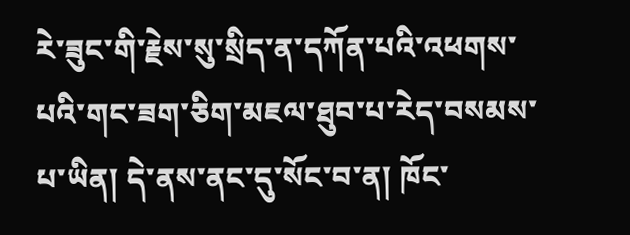རེ་ཟུང་གི་རྗེས་སུ་སྲིད་ན་དཀོན་པའི་འཕགས་པའི་གང་ཟག་ཅིག་མཇལ་ཐུབ་པ་རེད་བསམས་པ་ཡིན། དེ་ནས་ནང་དུ་སོང་བ་ན། ཁོང་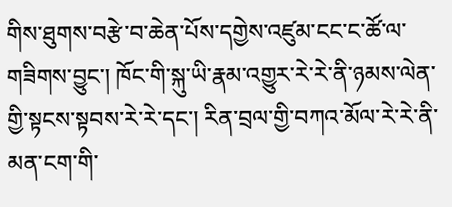གིས་ཐུགས་བརྩེ་བ་ཆེན་པོས་དགྱེས་འཛུམ་ངང་ང་ཚོ་ལ་གཟིགས་བྱུང་། ཁོང་གི་སྐུ་ཡི་རྣམ་འགྱུར་རེ་རེ་ནི་ཉམས་ལེན་གྱི་སྟངས་སྟབས་རེ་རེ་དང་། རིན་བྲལ་གྱི་བཀའ་མོལ་རེ་རེ་ནི་མན་ངག་གི་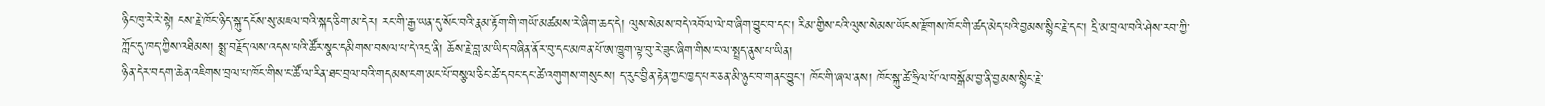ཉིང་ཁུ་རེ་རེ་སྟེ། ངས་རྗེ་ཁོང་ཉིད་སྐུ་དངོས་སུ་མཇལ་བའི་སྐད་ཅིག་མ་དེར། རང་གི་རྒྱ་ཡན་དུ་སོང་བའི་རྣམ་རྟོག་གི་གཡོ་མཚམས་རེ་ཞིག་ཆད་དེ། ལུས་སེམས་བདེ་འབོལ་ལེ་བ་ཞིག་བྱུང་བ་དང་། རིམ་གྱིས་ངའི་ལུས་སེམས་ཡོངས་རྫོགས་ཁོང་གི་ཚད་མེད་པའི་བྱམས་སྙིང་རྗེ་དང་། དྲི་མ་བྲལ་བའི་ཤེས་རབ་ཀྱི་ཀློང་དུ་ཁད་ཀྱིས་འཐིམས། སྨྲ་བརྗོད་ལས་འདས་པའི་ཚོར་སྣང་དམིགས་བསལ་པ་དེ་འདྲ་ནི། ཆོས་རྗེ་བླ་མ་ཡིད་བཞིན་ནོར་བུ་དང་མཁན་པོ་ཨ་ཁྱུག་ལྟ་བུ་རེ་ཟུང་ཞིག་གིས་ང་ལ་སྤྲད་ནུས་པ་ཡིན།
ཉིན་དེར་བདག་ཆེན་འཇིགས་བྲལ་པ་ཁོང་གིས་ང་ཚོ་ལ་རིན་ཐང་བྲལ་བའི་གདམས་ངག་མང་པོ་བསྩལ་ཅིང་ཚེ་དབང་དང་ཚེ་འགུགས་གསུངས། ད་རུང་བྱིན་རྟེན་ཀྱང་ཁྱད་པར་ཅན་མི་ཉུང་བ་གནང་བྱུང་། ཁོང་གི་ཞལ་ནས། ཁོང་སྐུ་ཚེ་ཧྲིལ་པོ་ལ་བསྒོམ་བྱ་ནི་བྱམས་སྙིང་རྗེ་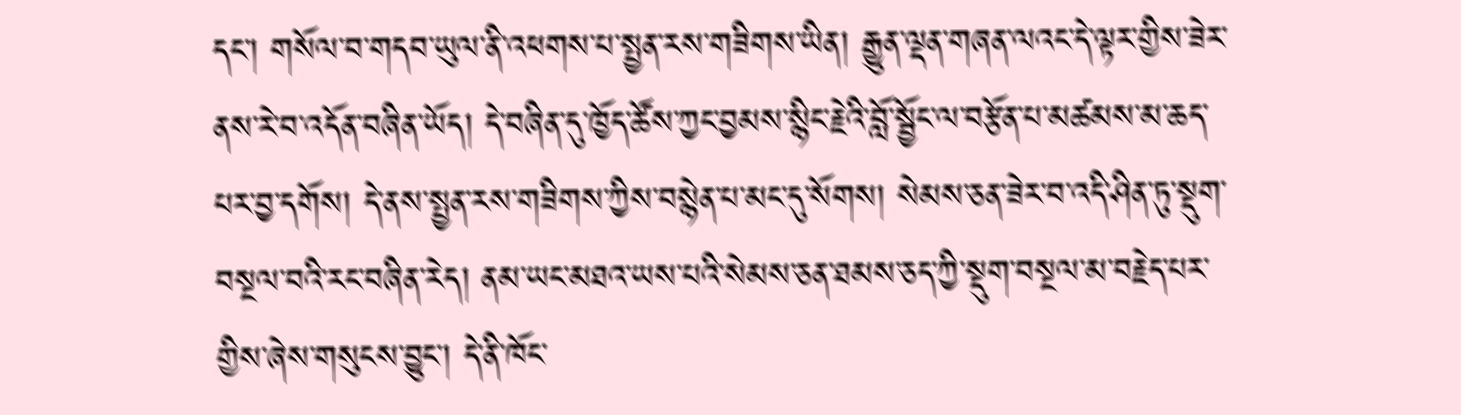དང་། གསོལ་བ་གདབ་ཡུལ་ནི་འཕགས་པ་སྤྱན་རས་གཟིགས་ཡིན། རྒྱུན་ལྡན་གཞན་ལའང་དེ་ལྟར་གྱིས་ཟེར་ནས་རེ་བ་འདོན་བཞིན་ཡོད། དེ་བཞིན་དུ་ཁྱོད་ཚོས་ཀྱང་བྱམས་སྙིང་རྗེའི་བློ་སྦྱོང་ལ་བརྩོན་པ་མཚམས་མ་ཆད་པར་བྱ་དགོས། དེ་ནས་སྤྱན་རས་གཟིགས་ཀྱིས་བསྙེན་པ་མང་དུ་སོགས། སེམས་ཅན་ཟེར་བ་འདི་ཤིན་ཏུ་སྡུག་བསྔལ་བའི་རང་བཞིན་རེད། ནམ་ཡང་མཐའ་ཡས་པའི་སེམས་ཅན་ཐམས་ཅད་ཀྱི་སྡུག་བསྔལ་མ་བརྗེད་པར་གྱིས་ཞེས་གསུངས་བྱུང་། དེ་ནི་ཁོང་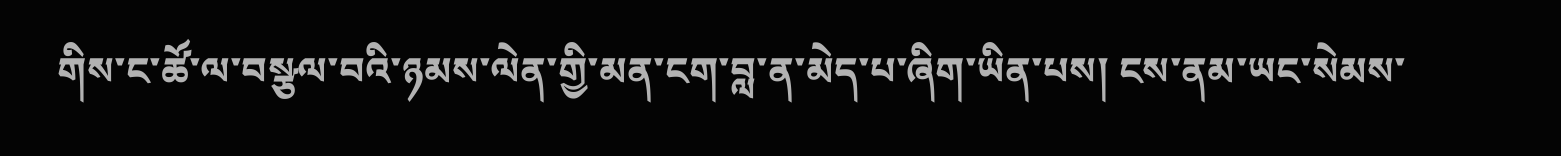གིས་ང་ཚོ་ལ་བསྩལ་བའི་ཉམས་ལེན་གྱི་མན་ངག་བླ་ན་མེད་པ་ཞིག་ཡིན་པས། ངས་ནམ་ཡང་སེམས་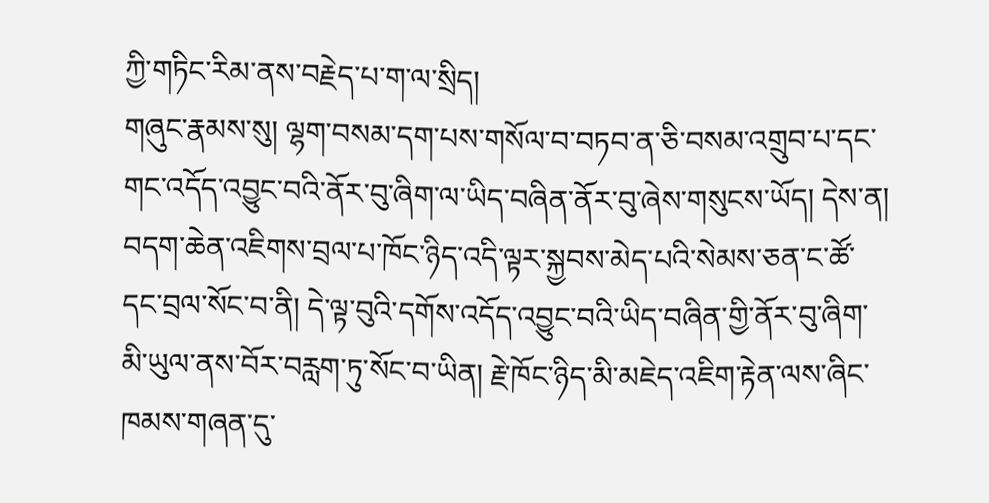ཀྱི་གཏིང་རིམ་ནས་བརྗེད་པ་ག་ལ་སྲིད།
གཞུང་རྣམས་སུ། ལྷག་བསམ་དག་པས་གསོལ་བ་བཏབ་ན་ཅི་བསམ་འགྲུབ་པ་དང་གང་འདོད་འབྱུང་བའི་ནོར་བུ་ཞིག་ལ་ཡིད་བཞིན་ནོར་བུ་ཞེས་གསུངས་ཡོད། དེས་ན། བདག་ཆེན་འཇིགས་བྲལ་པ་ཁོང་ཉིད་འདི་ལྟར་སྐྱབས་མེད་པའི་སེམས་ཅན་ང་ཚོ་དང་བྲལ་སོང་བ་ནི། དེ་ལྟ་བུའི་དགོས་འདོད་འབྱུང་བའི་ཡིད་བཞིན་གྱི་ནོར་བུ་ཞིག་མི་ཡུལ་ནས་བོར་བརླག་ཏུ་སོང་བ་ཡིན། རྗེ་ཁོང་ཉིད་མི་མཇེད་འཇིག་རྟེན་ལས་ཞིང་ཁམས་གཞན་དུ་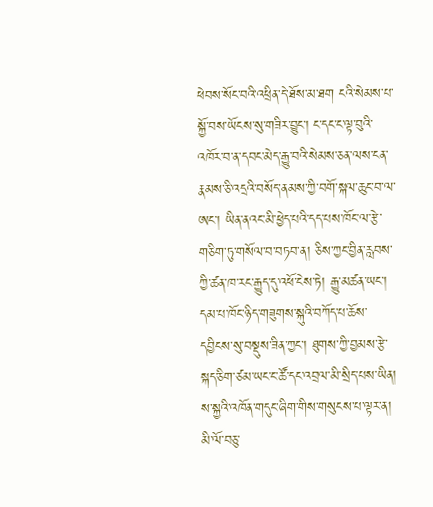ཕེབས་སོང་བའི་འཕྲིན་དེ་ཐོས་མ་ཐག ངའི་སེམས་པ་སྐྱོ་བས་ཡོངས་སུ་གཟིར་བྱུང་། ང་དང་ང་ལྟ་བུའི་འཁོར་བ་ན་དབང་མེད་རྒྱུ་བའི་སེམས་ཅན་ལས་ངན་རྣམས་ཅི་འདྲའི་བསོད་ནམས་ཀྱི་བགོ་སྐལ་ཆུང་བ་ལ་ཨང་། ཡིན་ནའང་མི་ཕྱེད་པའི་དད་པས་ཁོང་ལ་རྩེ་གཅིག་ཏུ་གསོལ་བ་བཏབ་ན། ཅིས་ཀྱང་བྱིན་རླབས་ཀྱི་ཚན་ཁ་རང་རྒྱུད་དུ་འཕོ་ངེས་ཏེ། རྒྱུ་མཚན་ཡང་། དམ་པ་ཁོང་ཉིད་གཟུགས་སྐུའི་བཀོད་པ་ཆོས་དབྱིངས་སུ་བསྡུས་ཟིན་ཀྱང་། ཐུགས་ཀྱི་བྱམས་རྩེ་སྐད་ཅིག་ཙམ་ཡང་ང་ཚོ་དང་འབྲལ་མི་སྲིད་པས་ཡིན།
ས་སྐྱའི་འཁོན་གདུང་ཞིག་གིས་གསུངས་པ་ལྟར་ན། མི་ལོ་བཅུ་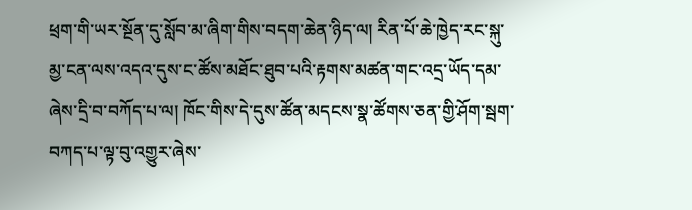ཕྲག་གི་ཡར་སྔོན་དུ་སློབ་མ་ཞིག་གིས་བདག་ཆེན་ཉིད་ལ། རིན་པོ་ཆེ་ཁྱེད་རང་སྐུ་མྱ་ངན་ལས་འདའ་དུས་ང་ཚོས་མཐོང་ཐུབ་པའི་རྟགས་མཚན་གང་འདྲ་ཡོད་དམ་ཞེས་དྲི་བ་བཀོད་པ་ལ། ཁོང་གིས་དེ་དུས་ཚོན་མདངས་སྣ་ཚོགས་ཅན་གྱི་ཤོག་སྦག་བཀད་པ་ལྟ་བུ་འགྱུར་ཞེས་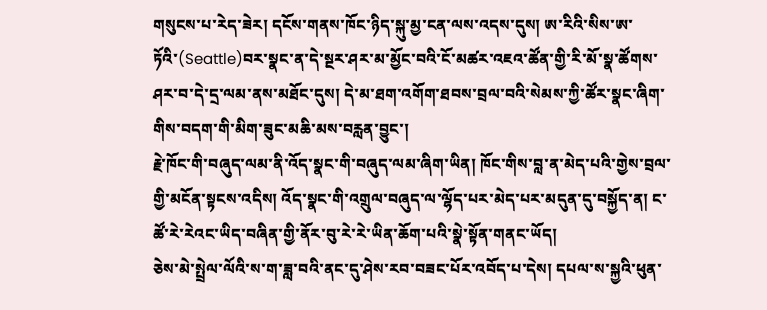གསུངས་པ་རེད་ཟེར། དངོས་གནས་ཁོང་ཉིད་སྐུ་མྱ་ངན་ལས་འདས་དུས། ཨ་རིའི་སིས་ཨ་ཏོའི་(Seattle)བར་སྣང་ན་དེ་སྔར་ཤར་མ་མྱོང་བའི་ངོ་མཚར་འཇའ་ཚོན་གྱི་རི་མོ་སྣ་ཚོགས་ཤར་བ་དེ་དྲ་ལམ་ནས་མཐོང་དུས། དེ་མ་ཐག་འགོག་ཐབས་བྲལ་བའི་སེམས་ཀྱི་ཚོར་སྣང་ཞིག་གིས་བདག་གི་མིག་ཟུང་མཆི་མས་བརླན་བྱུང་།
རྗེ་ཁོང་གི་བཞུད་ལམ་ནི་འོད་སྣང་གི་བཞུད་ལམ་ཞིག་ཡིན། ཁོང་གིས་བླ་ན་མེད་པའི་གྱེས་བྲལ་གྱི་མངོན་སྟངས་འདིས། འོད་སྣང་གི་འགྲུལ་བཞུད་ལ་ལྷོད་པར་མེད་པར་མདུན་དུ་བསྐྱོད་ན། ང་ཚོ་རེ་རེའང་ཡིད་བཞིན་གྱི་ནོར་བུ་རེ་རེ་ཡིན་ཆོག་པའི་སྣེ་སྟོན་གནང་ཡོད།
ཅེས་མེ་སྤྲེལ་ལོའི་ས་ག་ཟླ་བའི་ནང་དུ་ཤེས་རབ་བཟང་པོར་འབོད་པ་དེས། དཔལ་ས་སྐྱའི་ཕུན་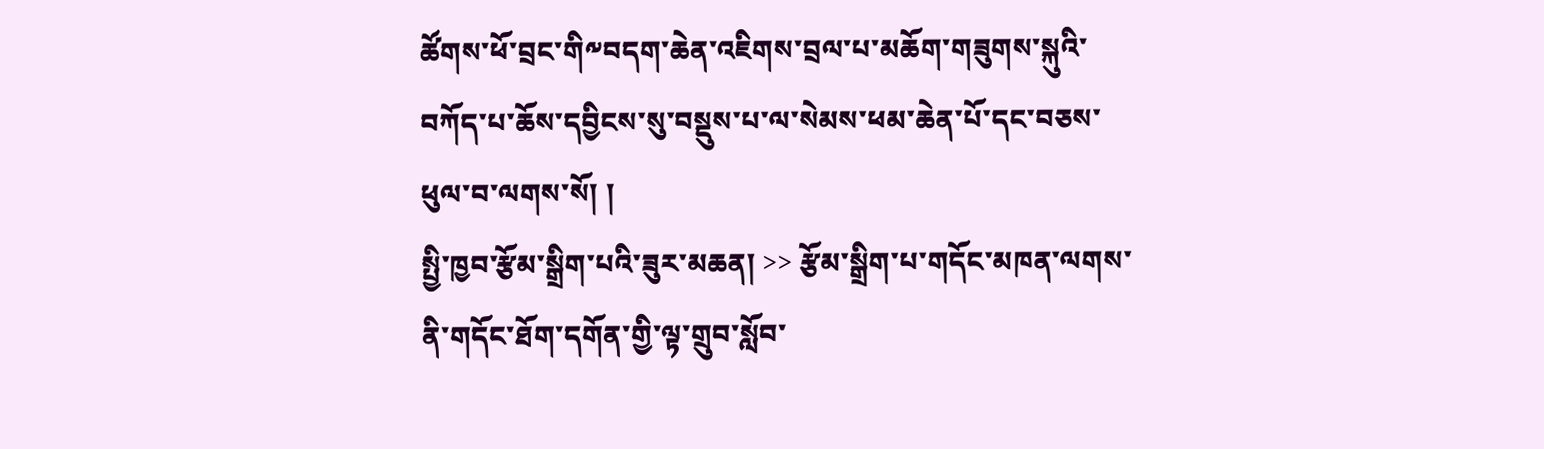ཚོགས་ཕོ་བྲང་གི༸བདག་ཆེན་འཇིགས་བྲལ་པ་མཆོག་གཟུགས་སྐུའི་བཀོད་པ་ཆོས་དབྱིངས་སུ་བསྡུས་པ་ལ་སེམས་ཕམ་ཆེན་པོ་དང་བཅས་ཕུལ་བ་ལགས་སོ། །
སྤྱི་ཁྱབ་རྩོམ་སྒྲིག་པའི་ཟུར་མཆན། >> རྩོམ་སྒྲིག་པ་གདོང་མཁན་ལགས་ནི་གདོང་ཐོག་དགོན་གྱི་ལྟ་གྲུབ་སློབ་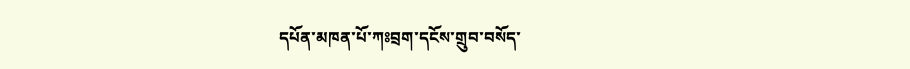དཔོན་མཁན་པོ་ཀཿབྲག་དངོས་གྲུབ་བསོད་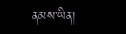ནམས་ཡིན།